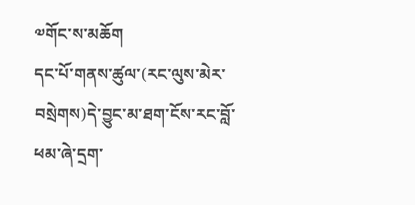༧གོང་ས་མཆོག
དང་པོ་གནས་ཚུལ་(རང་ལུས་མེར་བསྲེགས)དེ་བྱུང་མ་ཐག་ངོས་རང་བློ་ཕམ་ཞེ་དྲག་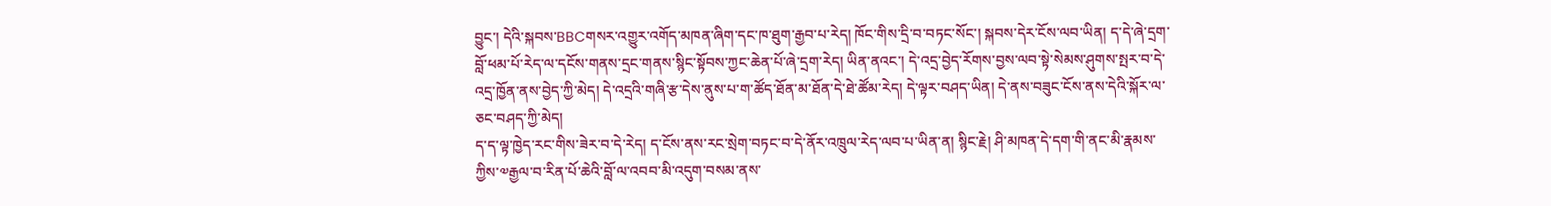བྱུང་། དེའི་སྐབས་BBCགསར་འགྱུར་འགོད་མཁན་ཞིག་དང་ཁ་ཐུག་རྒྱབ་པ་རེད། ཁོང་གིས་དྲི་བ་བཏང་སོང་། སྐབས་དེར་ངོས་ལབ་ཡིན། ད་དེ་ཞེ་དྲག་བློ་ཕམ་པོ་རེད་ལ་དངོས་གནས་དྲང་གནས་སྙིང་སྟོབས་ཀྱང་ཆེན་པོ་ཞེ་དྲག་རེད། ཡིན་ནའང་། དེ་འདྲ་བྱེད་རོགས་བྱས་ལབ་སྟེ་སེམས་ཤུགས་སྤར་བ་དེ་འདྲ་ཁྱོན་ནས་བྱེད་ཀྱི་མེད། དེ་འདྲའི་གཞི་རྩ་དེས་ནུས་པ་ག་ཚོད་ཐོན་མ་ཐོན་དེ་ཐེ་ཚོམ་རེད། དེ་ལྟར་བཤད་ཡིན། དེ་ནས་བཟུང་ངོས་ནས་དེའི་སྐོར་ལ་ཅང་བཤད་ཀྱི་མེད།
ད་ད་ལྟ་ཁྱེད་རང་གིས་ཟེར་བ་དེ་རེད། ད་ངོས་ནས་རང་སྲེག་བཏང་བ་དེ་ནོར་འཁྲུལ་རེད་ལབ་པ་ཡིན་ན། སྙིང་རྗེ། ཤི་མཁན་དེ་དག་གི་ནང་མི་རྣམས་ཀྱིས་༧རྒྱལ་བ་རིན་པོ་ཆེའི་བློ་ལ་འབབ་མི་འདུག་བསམ་ནས་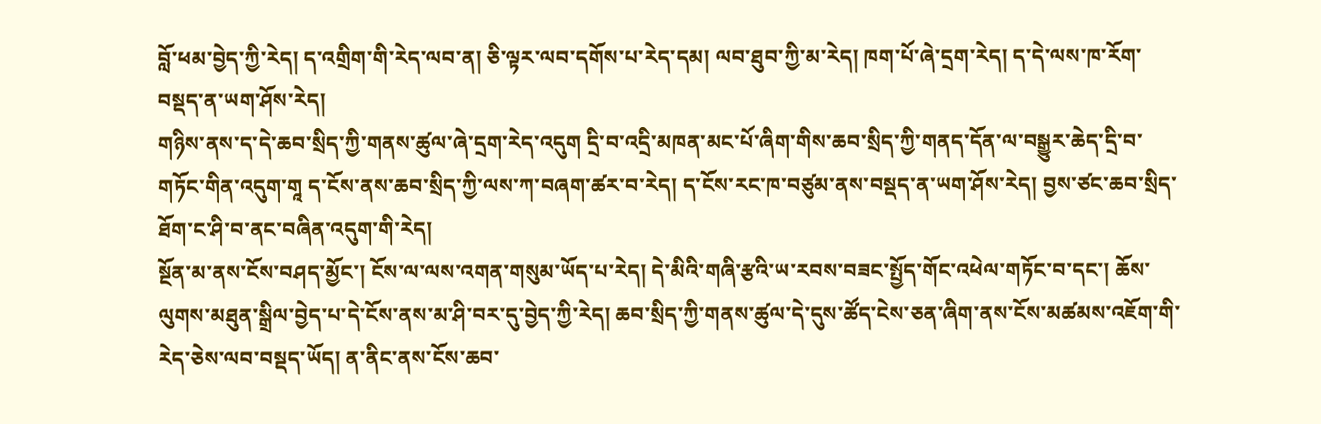བློ་ཕམ་བྱེད་ཀྱི་རེད། ད་འགྲིག་གི་རེད་ལབ་ན། ཅི་ལྟར་ལབ་དགོས་པ་རེད་དམ། ལབ་ཐུབ་ཀྱི་མ་རེད། ཁག་པོ་ཞེ་དྲག་རེད། ད་དེ་ལས་ཁ་རོག་བསྡད་ན་ཡག་ཤོས་རེད།
གཉིས་ནས་ད་དེ་ཆབ་སྲིད་ཀྱི་གནས་ཚུལ་ཞེ་དྲག་རེད་འདུག དྲི་བ་འདྲི་མཁན་མང་པོ་ཞིག་གིས་ཆབ་སྲིད་ཀྱི་གནད་དོན་ལ་བསྒྱུར་ཆེད་དྲི་བ་གཏོང་གིན་འདུག་གཱ ད་ངོས་ནས་ཆབ་སྲིད་ཀྱི་ལས་ཀ་བཞག་ཚར་བ་རེད། ད་ངོས་རང་ཁ་བཙུམ་ནས་བསྡད་ན་ཡག་ཤོས་རེད། བྱས་ཙང་ཆབ་སྲིད་ཐོག་ང་ཤི་བ་ནང་བཞིན་འདུག་གི་རེད།
སྔོན་མ་ནས་ངོས་བཤད་མྱོང་། ངོས་ལ་ལས་འགན་གསུམ་ཡོད་པ་རེད། དེ་མིའི་གཞི་རྩའི་ཡ་རབས་བཟང་སྤྱོད་གོང་འཕེལ་གཏོང་བ་དང་། ཆོས་ལུགས་མཐུན་སྒྲིལ་བྱེད་པ་དེ་ངོས་ནས་མ་ཤི་བར་དུ་བྱེད་ཀྱི་རེད། ཆབ་སྲིད་ཀྱི་གནས་ཚུལ་དེ་དུས་ཚོད་ངེས་ཅན་ཞིག་ནས་ངོས་མཚམས་འཇོག་གི་རེད་ཅེས་ལབ་བསྡད་ཡོད། ན་ནིང་ནས་ངོས་ཆབ་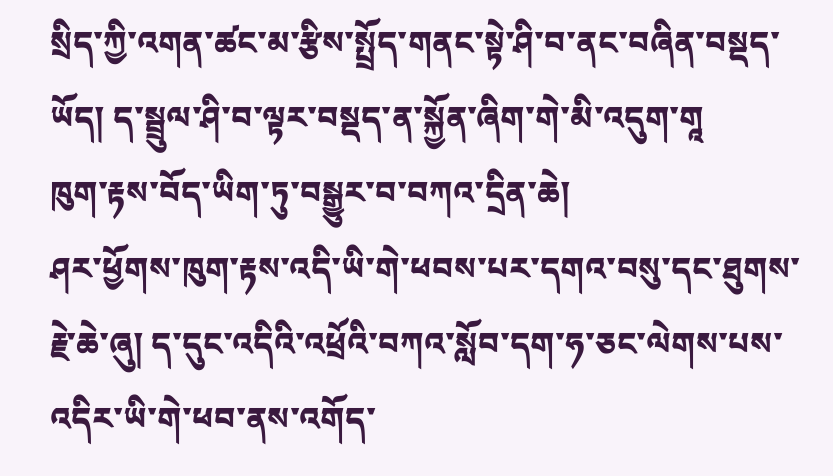སྲིད་ཀྱི་འགན་ཚང་མ་རྩིས་སྤྲོད་གནང་སྟེ་ཤི་བ་ནང་བཞིན་བསྡད་ཡོད། ད་སྦྲུལ་ཤི་བ་ལྟར་བསྡད་ན་སྐྱོན་ཞིག་གེ་མི་འདུག་གཱ
ཁུག་རྟས་བོད་ཡིག་ཏུ་བསྒྱུར་བ་བཀའ་དྲིན་ཆེ།
ཤར་ཕྱོགས་ཁུག་རྟས་འདི་ཡི་གེ་ཕབས་པར་དགའ་བསུ་དང་ཐུགས་རྗེ་ཆེ་ཞུ། ད་དུང་འདིའི་འཕྲོའི་བཀའ་སློབ་དག་ཧ་ཅང་ལེགས་པས་འདིར་ཡི་གེ་ཕབ་ནས་འགོད་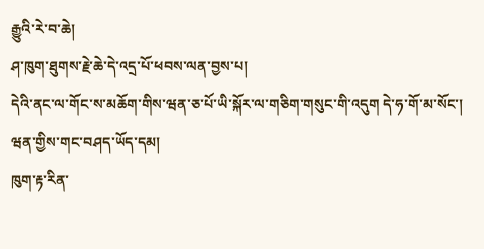རྒྱུའི་རེ་བ་ཆེ།
ཤ་ཁུག་ཐུགས་རྗེ་ཆེ་དེ་འདྲ་པོ་ཕབས་ལན་བྱས་པ།
དེའི་ནང་ལ་གོང་ས་མཆོག་གིས་ཝན་ཅ་པོ་ཡི་སྐོར་ལ་གཅིག་གསུང་གི་འདུག དེ་ཧ་གོ་མ་སོང་། ཝན་གྱིས་གང་བཤད་ཡོད་དམ།
ཁུག་རྟ་རིན་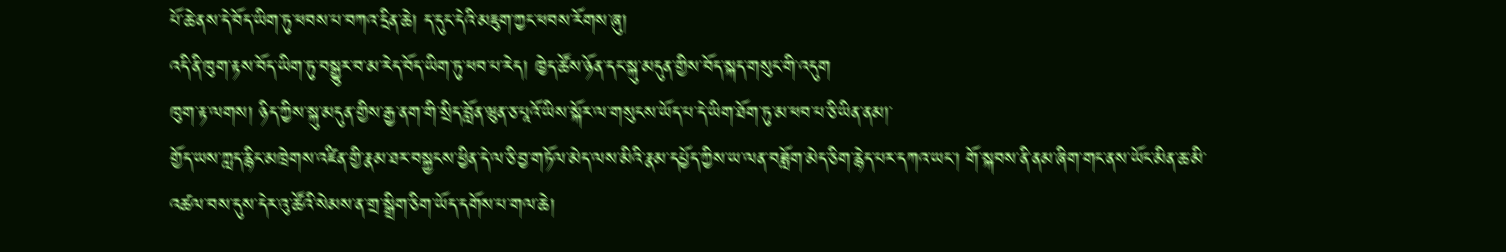པོ་ཆེ་ནས་དེ་བོད་ཡིག་ཏུ་ཕབས་པ་བཀའ་དྲིན་ཆེ། ད་དུང་དེའི་མཇུག་ཀྱང་ཕབས་རོགས་ཞུ།
འདི་ནི་ཁུག་རྟས་བོད་ཡིག་ཏུ་བསྒྱུར་བ་མ་རེད་བོད་ཡིག་ཏུ་ཕབ་པ་རེད། ཁྱེད་ཚོས་ཉོན་དང་སྐུ་མདུན་གྱིས་བོད་སྐད་གསུང་གི་འདུག
ཁུག་རྟ་ལགས། ཉིད་ཀྱིས་སྐུ་མདུན་གྱིས་རྒྱ་ནག་གི་སྲིད་བློན་ཝུན་ཅ་པཱའོ་ཡིས་སྐོར་ལ་གསུངས་ཡོད་པ་དེ་ཡིག་ཐོག་ཏུ་མ་ཕབ་པ་ཅི་ཡིན་ནམ།་
གྱོད་ཡས་ཀླད་རྙིང་མཁྲེགས་འཛིན་གྱི་རྣམ་ཐར་བསྐྱངས་ཕྱིན་དེ་ལ་ཅི་བྱ་གཏོལ་མེད་ལས་མིའི་རྣམ་དཔྱོད་ཀྱིས་ཡ་ལན་བཟློག་མེད་ཅིག་རྙེད་པར་དཀའ་ཡང་། གོ་སྐབས་ནི་ནམ་ཞིག་གང་ནས་ཡོང་མིན་ཆ་མི་འཚལ་བས་དུས་དེར་འུ་ཚོའི་སེམས་ན་གྲ་སྒྲིག་ཅིག་ཡོད་དགོས་པ་གལ་ཆེ།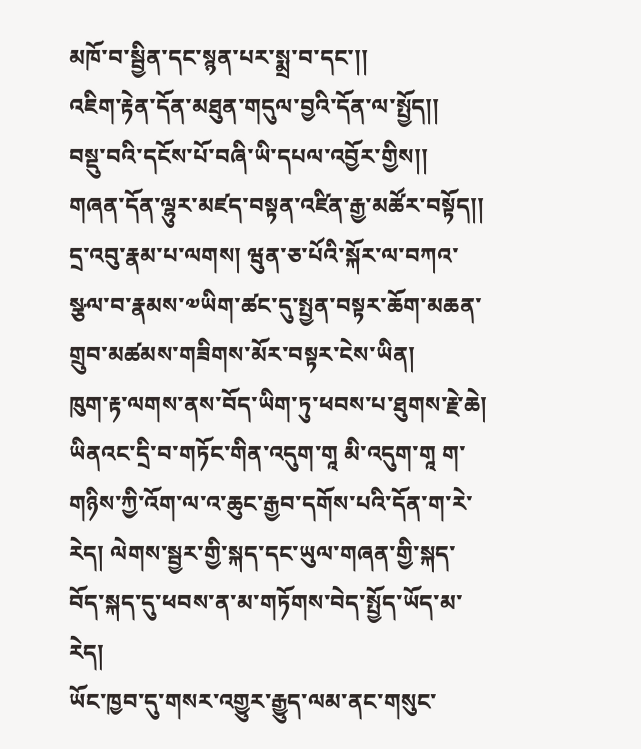མཁོ་བ་སྦྱིན་དང་སྙན་པར་སྨྲ་བ་དང་།།
འཇིག་རྟེན་དོན་མཐུན་གདུལ་བྱའི་དོན་ལ་སྤྱོད།།
བསྡུ་བའི་དངོས་པོ་བཞི་ཡི་དཔལ་འབྱོར་གྱིས།།
གཞན་དོན་ལྷུར་མཛད་བསྟན་འཛིན་རྒྱ་མཚོར་བསྟོད།།
དྲ་འབུ་རྣམ་པ་ལགས། ཝུན་ཅ་པོའི་སྐོར་ལ་བཀའ་སྩལ་བ་རྣམས་༧ཡིག་ཚང་དུ་སྤྱན་བསྟར་ཆོག་མཆན་གྲུབ་མཚམས་གཟིགས་མོར་བསྟར་ངེས་ཡིན།
ཁུག་རྟ་ལགས་ནས་བོད་ཡིག་ཏུ་ཕབས་པ་ཐུགས་རྗེ་ཆེ། ཡིནའང་དྲི་བ་གཏོང་གིན་འདུག་གཱ མི་འདུག་གཱ ག་གཉིས་ཀྱི་འོག་ལ་འ་ཆུང་རྒྱབ་དགོས་པའི་དོན་ག་རེ་རེད། ལེགས་སྦྱར་གྱི་སྐད་དང་ཡུལ་གཞན་གྱི་སྐད་བོད་སྐད་དུ་ཕབས་ན་མ་གཏོགས་བེད་སྤྱོད་ཡོད་མ་རེད།
ཡོང་ཁྱབ་དུ་གསར་འགྱུར་རྒྱུད་ལམ་ནང་གསུང་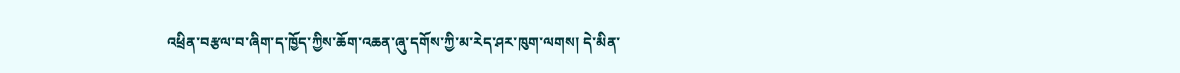འཕྲིན་བརྩལ་བ་ཞིག་ད་ཁྱོད་ཀྱིས་ཆོག་འཆན་ཞུ་དགོས་ཀྱི་མ་རེད་ཤར་ཁུག་ལགས། དེ་མིན་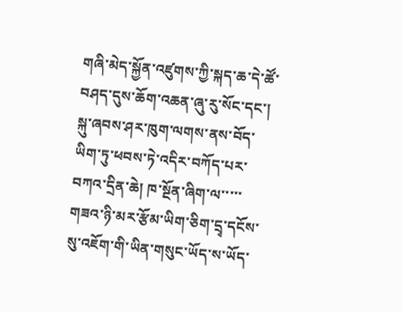གཞི་མེད་སྐྱོན་འཛུགས་ཀྱི་སྐད་ཆ་དེ་ཚོ་བཤད་དུས་ཆོག་འཆན་ཞུ་རུ་སོང་དང་།
སྐུ་ཞབས་ཤར་ཁུག་ལགས་ནས་བོད་ཡིག་ཏུ་ཕབས་ཏེ་འདིར་བཀོད་པར་བཀའ་དྲིན་ཆེ། ཁ་སྔོན་ཞིག་ལ་་་་་གཟའ་ཉི་མར་རྩོམ་ཡིག་ཅིག་དྲྭ་དངོས་སུ་འཇོག་གི་ཡིན་གསུང་ཡོད་ས་ཡོད་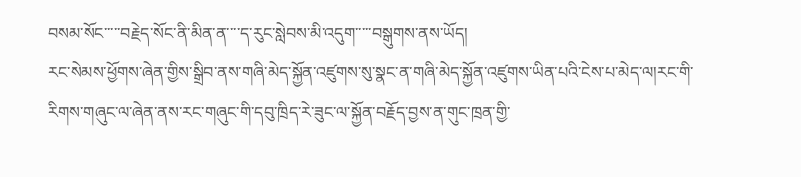བསམ་སོང་་་་་བརྗེད་སོང་ནི་མིན་ན་་་་ད་རུང་སླེབས་མི་འདུག་་་་་བསྒུགས་ནས་ཡོད།
རང་སེམས་ཕྱོགས་ཞེན་གྱིས་སྒྲིབ་ནས་གཞི་མེད་སྐྱོན་འཛུགས་སུ་སྣང་ན་གཞི་མེད་སྐྱོན་འཛུགས་ཡིན་པའི་ངེས་པ་མེད་ལ།རང་གི་རིགས་གཞུང་ལ་ཞེན་ནས་རང་གཞུང་གི་དབུ་ཁྲིད་རེ་ཟུང་ལ་སྐྱོན་བརྗོད་བྱས་ན་གུང་ཁྲན་གྱི་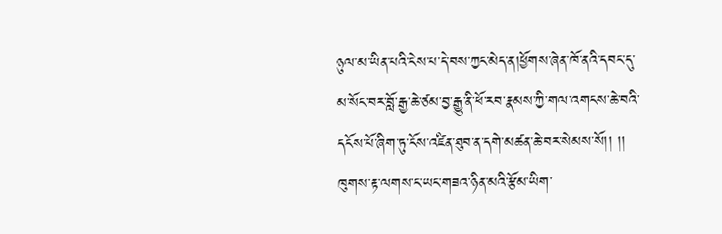ཉུལ་མ་ཡིན་པའི་ངེས་པ་དེ་བས་ཀྱང་མེད་ན།ཕྱོགས་ཞེན་ཁོ་ནའི་དབང་དུ་མ་སོང་བར་བློ་རྒྱ་ཆེ་ཙམ་བྱ་རྒྱུ་ནི་ཕོ་རབ་རྣམས་ཀྱི་གལ་འགངས་ཆེ་བའི་དངོས་པོ་ཞིག་ཏུ་ངོས་འཛིན་ཐུབ་ན་དགེ་མཚན་ཆེ་བར་སེམས་སོ།། །།
ཁུགས་རྟ་ལགས་ང་ཡང་གཟའ་ཉིན་མའི་རྩོམ་ཡིག་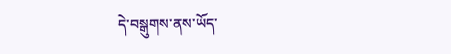དེ་བསྒུགས་ནས་ཡོད་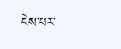ངེས་པར་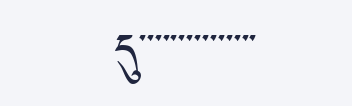དུ་་་་་་་་་་་་་་་